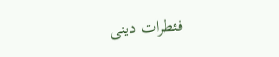فئطرات دینی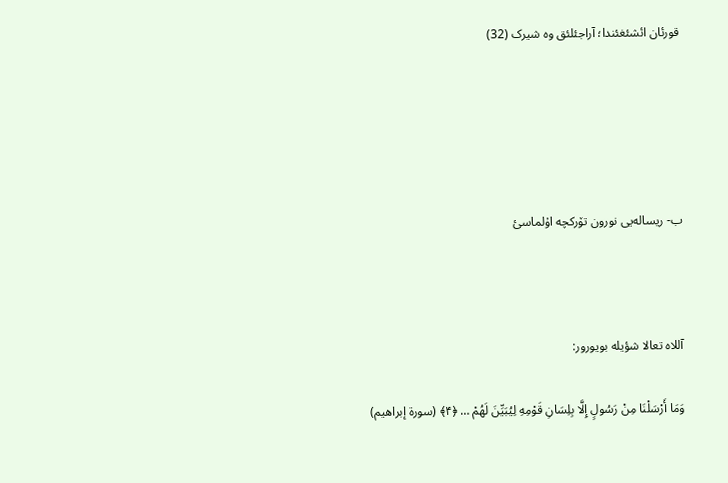قورئان ائشئغئندا؛ آراجئلئق وە شیرک (32)





ب- ریسالەیی نورون تۆرکچە اۇلماسئ



آللاە تعالا شؤیلە بویورور:

وَمَا أَرْسَلْنَا مِنْ رَسُولٍ إِلَّا بِلِسَانِ قَوْمِهِ لِيُبَيِّنَ لَهُمْ … ﴿۴﴾ (سورة إبراهیم)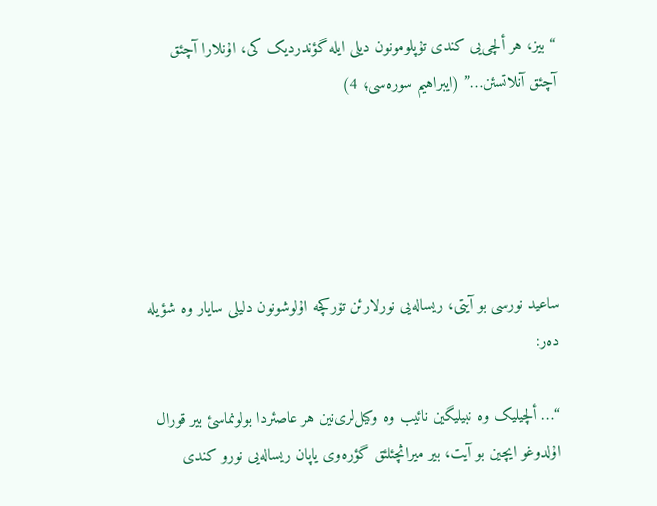“بیز، هر ألچی‌یی کندی تۇپلومونون دیلی ایلە گؤندردیک کی، اۇنلارا آچئق آچئق آنلاتسئن…” (ایبراهیم سورەسی؛ 4)





ساعید نورسی بو آیتی، ریسالەیی نورلارئن تۆرکچە اۇلوشونون دلیلی سایار وە شؤیلە دەر:

“… ألچیلیک وە نبیلیگین نائیب وە وکیل‌لری‌نین هر عاصئردا بولونماسئ بیر قورال اۇلدوغو ایچین بو آیت، بیر میراثچئلئق گؤرەوی یاپان ریسالەیی نورو کندی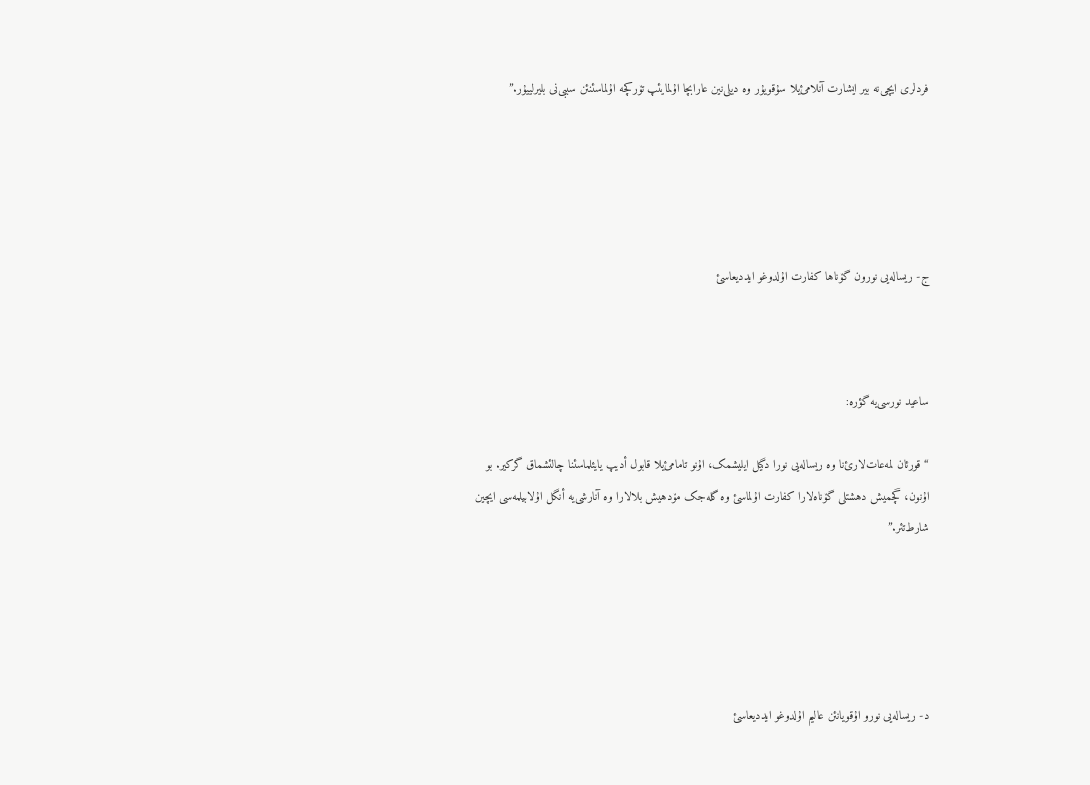فردلری ایچی‌نە بیر ایشارت آنلامئ‌یلا سۇقویۇر وە دیلی‌نین عارابچا اۇلمایئپ تۆرکچە اۇلماسئنئن سببی‌نی بلیرلییۇر.”





ج- ریسالەیی نورون گۆناها کفارت اۇلدوغو ایددیعاسئ



ساعید نورسی‌یە گؤرە:

“قورئان لمەعات‌لارئ‌نا وە ریسالەیی نورا دگیل ایلیشمک، اۇنو تامامئ‌یلا قابول أدیپ یایئلماسئنا چالئشماق گرکیر. بو اۇنون، گچمیش دهشتلی گۆناەلارا کفارت اۇلماسئ وە گلەجک مۆدهیش بلالارا وە آنارشی‌یە أنگل اۇلابیلمەسی ایچین شارط‌تئر.”





د- ریسالەیی نورو اۇقویانئن عالیم اۇلدوغو ایددیعاسئ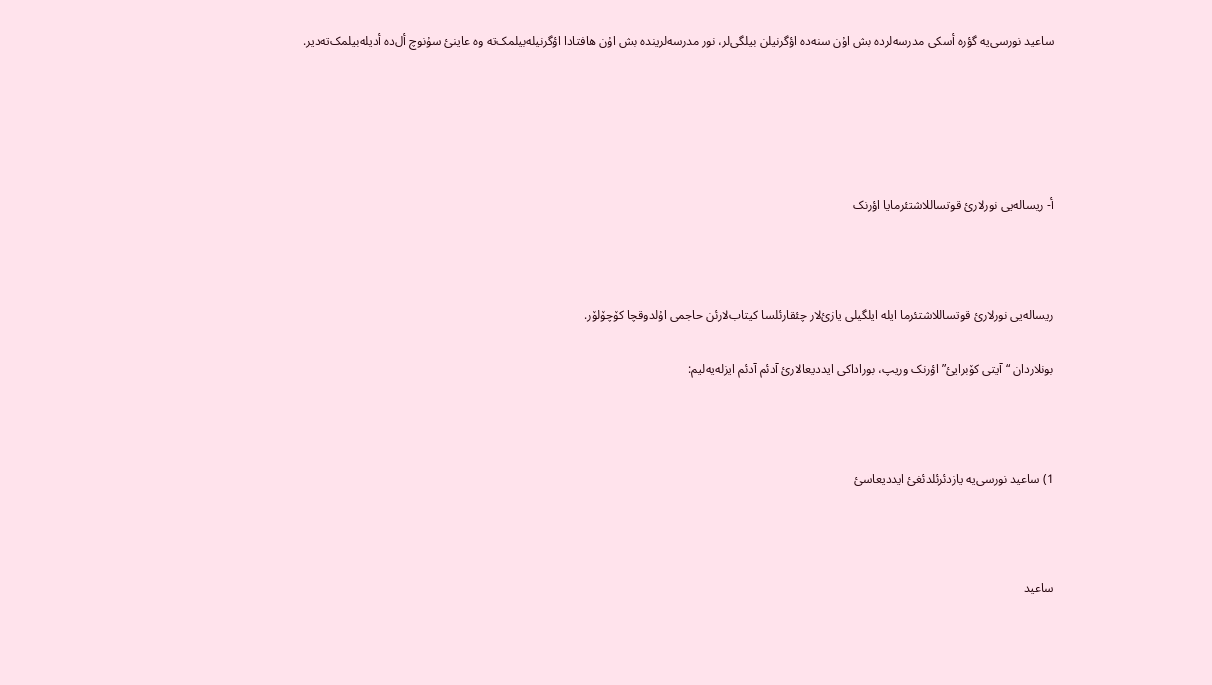ساعید نورسی‌یە گؤرە أسکی مدرسەلردە بش اۇن سنەدە اؤگرنیلن بیلگی‌لر، نور مدرسەلریندە بش اۇن هافتادا اؤگرنیلەبیلمک‌تە وە عاینئ سۇنوچ أل‌دە أدیلەبیلمک‌تەدیر.





أ- ریسالەیی نورلارئ قوتساللاشتئرمایا اؤرنک



ریسالەیی نورلارئ قوتساللاشتئرما ایلە ایلگیلی یازئ‌لار چئقارئلسا کیتاب‌لارئن حاجمی اۇلدوقچا کۆچۆلۆر.

بونلاردان “آیتی کۆبرایئ” اؤرنک وریپ، بوراداکی ایددیعالارئ آدئم آدئم ایزلەیەلیم:



1) ساعید نورسی‌یە یازدئرئلدئغئ ایددیعاسئ



ساعید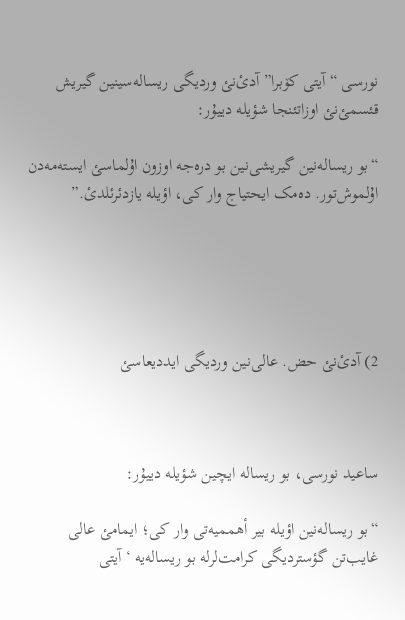نورسی “آیتی کۆبرا” آدئ‌نئ وردیگی ریسالەسینین گیریش قئسمئ‌نئ اوزاتئنجا شؤیلە دییۇر:

“بو ریسالەنین گیریشی‌نین بو درەجە اوزون اۇلماسئ ایستەمەدن اۇلموش‌تور. دەمک ایحتیاج وار کی، اؤیلە یازدئرئلدئ.”





2) آدئ‌نئ حض. عالی‌نین وردیگی ایددیعاسئ



ساعید نورسی، بو ریسالە ایچین شؤیلە دییۇر:

“بو ریسالەنین اؤیلە بیر أهممیەتی وار کی؛ ایمامئ عالی غایب‌تن گؤستردیگی کرامت‌لرلە بو ریسالەیە ‘آیتی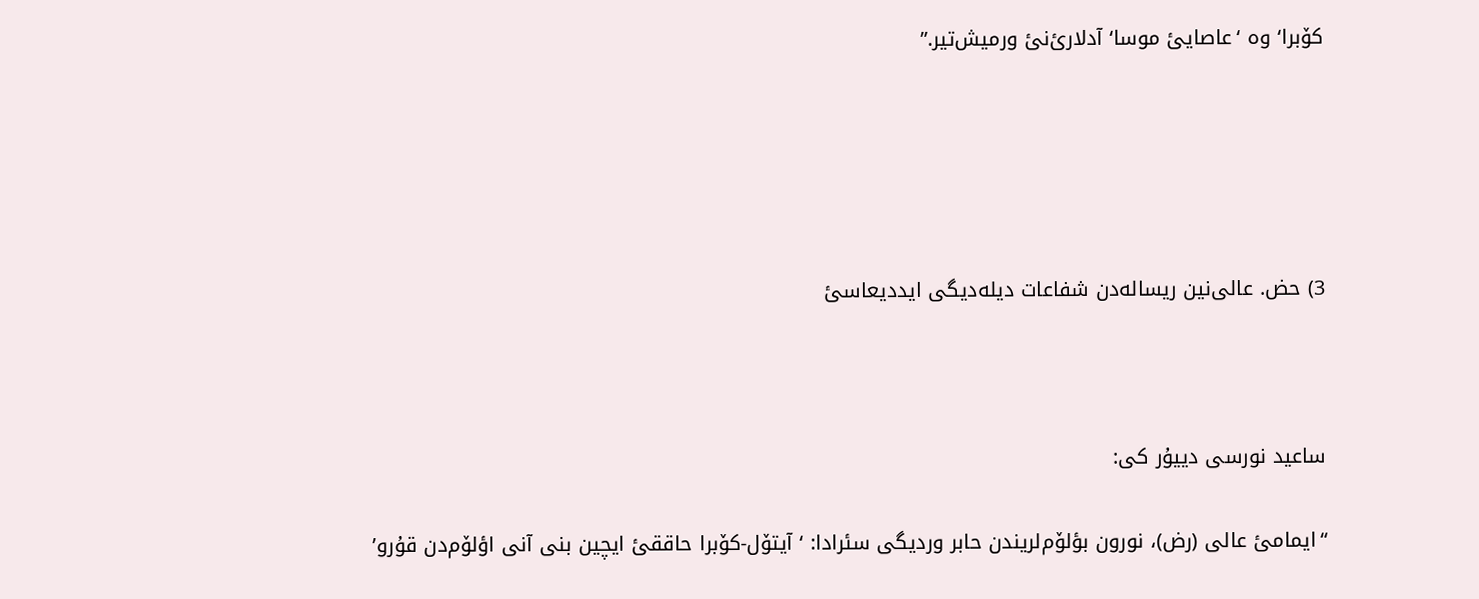کۆبرا‘ وە ‘عاصایئ موسا‘ آدلارئ‌نئ ورمیش‌تیر.”





3) حض. عالی‌نین ریسالەدن شفاعات دیلەدیگی ایددیعاسئ



ساعید نورسی دییۇر کی:

“ایمامئ عالی (رض)، نورون بؤلۆم‌لریندن حابر وردیگی سئرادا: ‘آیتۆل-کۆبرا حاققئ ایچین بنی آنی اؤلۆم‌دن قۇرو’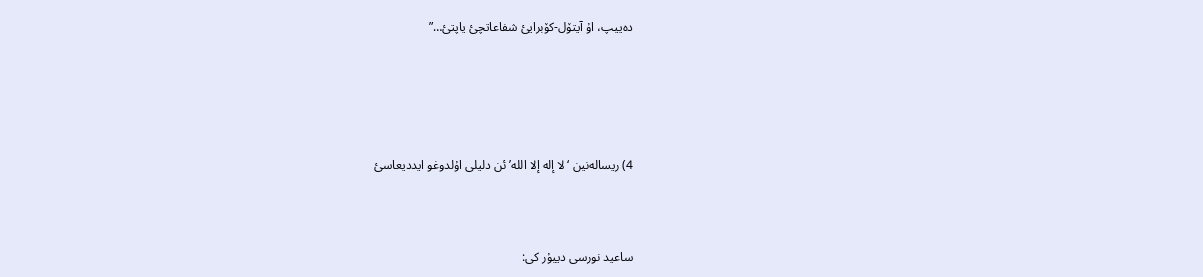دەییپ، اۇ آیتۆل-کۆبرایئ شفاعاتچئ یاپتئ…”





4) ریسالەنین ‘لا إلە إلا اللە’ئن دلیلی اۇلدوغو ایددیعاسئ



ساعید نورسی دییۇر کی: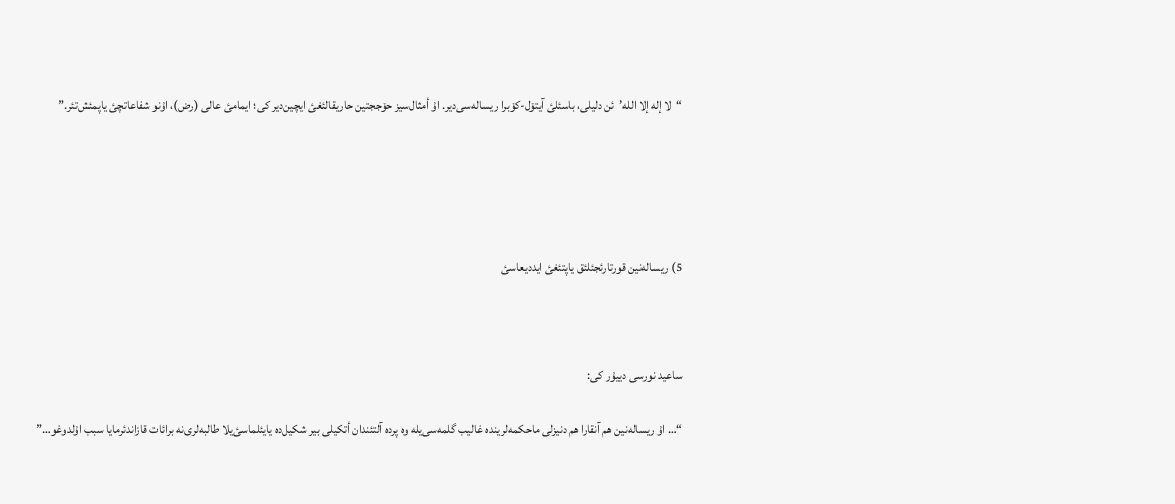“لا إلە إلا اللە’ئن دلیلی، باسئلئ آیتۆل-کۆبرا ریسالەسی‌دیر. اۇ أمثال‌سیز حۆججتین حاریقالئغئ ایچین‌دیر کی؛ ایمامئ عالی (رض)، اۇنو شفاعاتچئ یاپمئش‌تئر.”





5) ریسالەنین قورتارئجئلئق یاپتئغئ ایددیعاسئ



ساعید نورسی دییۇر کی:

“… اۇ ریسالەنین هم آنقارا هم دنیزلی ماحکمەلریندە غالیب گلمەسی‌یلە وە پردە آلتئندان أتکیلی بیر شکیل‌دە یایئلماسئ‌یلا طالبەلری‌نە برائات قازاندئرمایا سبب اۇلدوغو…”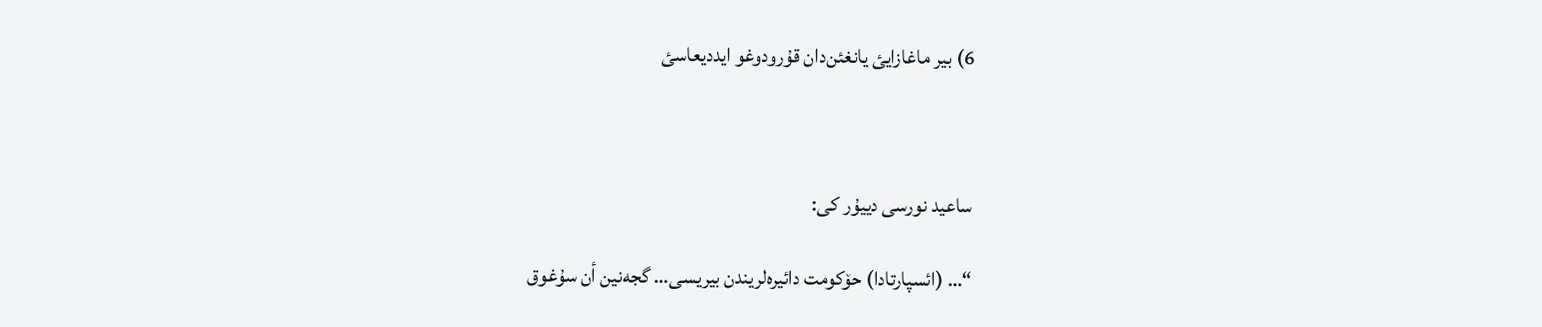6) بیر ماغازایئ یانغئن‌دان قۇرودوغو ایددیعاسئ



ساعید نورسی دییۇر کی:

“… (ائسپارتادا) حۆکومت دائیرەلریندن بیریسی… گجەنین أن سۇغوق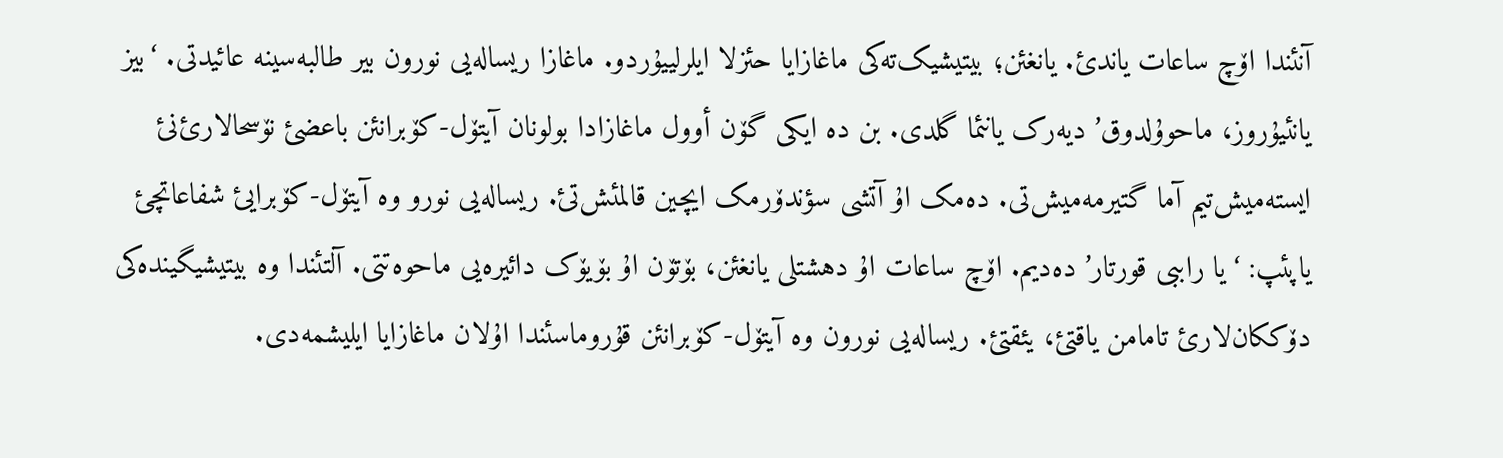آنئندا اۆچ ساعات یاندئ. یانغئن؛ بیتیشیک‌تەکی ماغازایا حئزلا ایلرلییۇردو. ماغازا ریسالەیی نورون بیر طالبەسینە عائیدتی. ‘بیز یانئیۇروز، ماحوۇلدوق’ دیەرک یانئما گلدی. بن دە ایکی گۆن أوول ماغازادا بولونان آیتۆل-کۆبرانئن باعضئ نۆسحالارئ‌نئ ایستەمیش‌تیم آما گتیرمەمیش‌تی. دەمک اۇ آتشی سؤندۆرمک ایچین قالمئش‌تئ. ریسالەیی نورو وە آیتۆل-کۆبرایئ شفاعاتچئ یاپئپ: ‘یا راببی قورتار’ دەدیم. اۆچ ساعات اۇ دهشتلی یانغئن، بۆتۆن اۇ بۆیۆک دائیرەیی ماحوەتتی. آلتئندا وە بیتیشیگیندەکی دۆککان‌لارئ تامامن یاقتئ، یئقتئ. ریسالەیی نورون وە آیتۆل-کۆبرانئن قۇروماسئندا اۇلان ماغازایا ایلیشمەدی.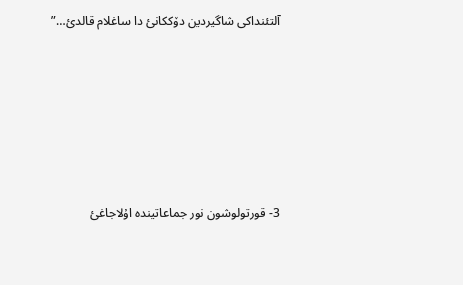آلتئنداکی شاگیردین دۆککانئ دا ساغلام قالدئ…”







3- قورتولوشون نور جماعاتیندە اۇلاجاغئ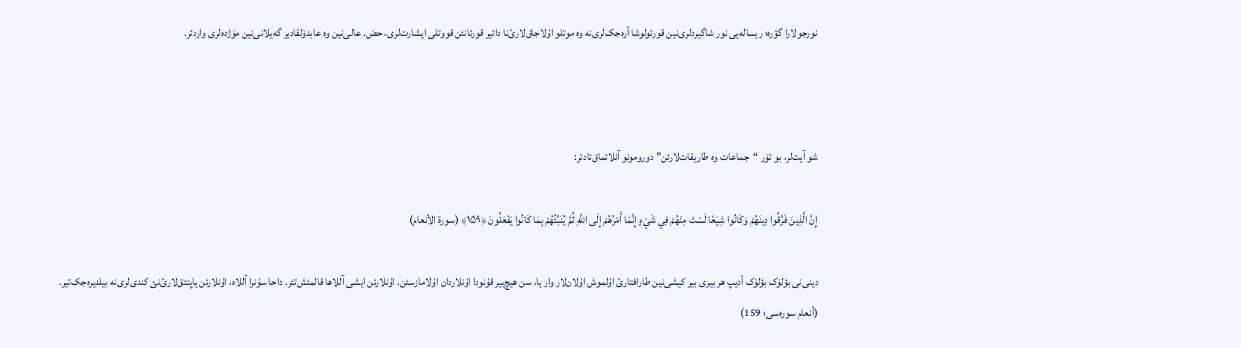نورجولارا گؤرە؛ ریسالەیی نور شاگیردلری‌نین قورتولوشا أرەجک‌لری‌نە وە موتلو اۇلاجاق‌لارئ‌نا دائیر قورئانئن قووتلی ایشارت‌لری، حض. عالی‌نین وە عابدۆلقادیر گەیلانی‌نین مۆژدەلری واردئر.



شو آیت‌لر، بو تۆر “جماعات وە طاریقات‌لارئن” دورومونو آنلاتماق‌تادئر:

إِنَّ الَّذِينَ فَرَّقُوا دِينَهُمْ وَكَانُوا شِيَعًا لَسْتَ مِنْهُمْ فِي شَيْءٍ إِنَّمَا أَمْرُهُمْ إِلَى اللَّهِ ثُمَّ يُنَبِّئُهُمْ بِمَا كَانُوا يَفْعَلُونَ ﴿۱۵۹﴾ (سورة الأنعام)

دینی‌نی بؤلۆک بؤلۆک أدیپ هر بیری بیر کیشی‌نین طارافتارئ اۇلموش اۇلان‌لار وار یا، سن هیچ‌بیر قۇنودا اۇنلاردان اۇلامازسئن. اۇنلارئن ایشی آللاها قالمئش‌تئر. داحا سۇنرا آللاە، اۇنلارئن یاپتئق‌لارئ‌نئ کندی‌لری‌نە بیلدیرەجک‌تیر. (أنعام سورەسی؛ 159)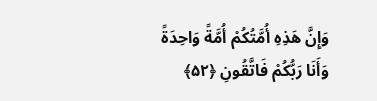وَإِنَّ هَذِهِ أُمَّتُكُمْ أُمَّةً وَاحِدَةً وَأَنَا رَبُّكُمْ فَاتَّقُونِ ﴿۵۲﴾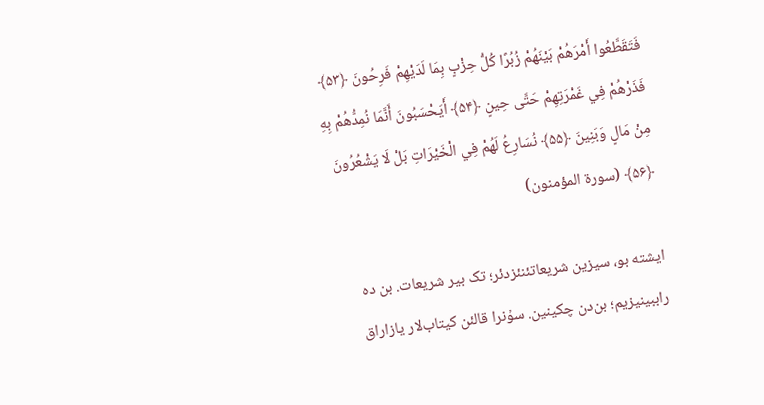فَتَقَطَّعُوا أَمْرَهُمْ بَيْنَهُمْ زُبُرًا كُلُّ حِزْبٍ بِمَا لَدَيْهِمْ فَرِحُونَ ﴿۵۳﴾ فَذَرْهُمْ فِي غَمْرَتِهِمْ حَتَّى حِينٍ ﴿۵۴﴾ أَيَحْسَبُونَ أَنَّمَا نُمِدُّهُمْ بِهِ مِنْ مَالٍ وَبَنِينَ ﴿۵۵﴾ نُسَارِعُ لَهُمْ فِي الْخَيْرَاتِ بَلْ لَا يَشْعُرُونَ ﴿۵۶﴾ (سورة المؤمنون)

ایشتە بو، سیزین شریعاتئنئزدئر؛ تک بیر شریعات. بن دە راببینیزیم؛ بن‌دن چکینین. سۇنرا قالئن کیتاب‌لار یازاراق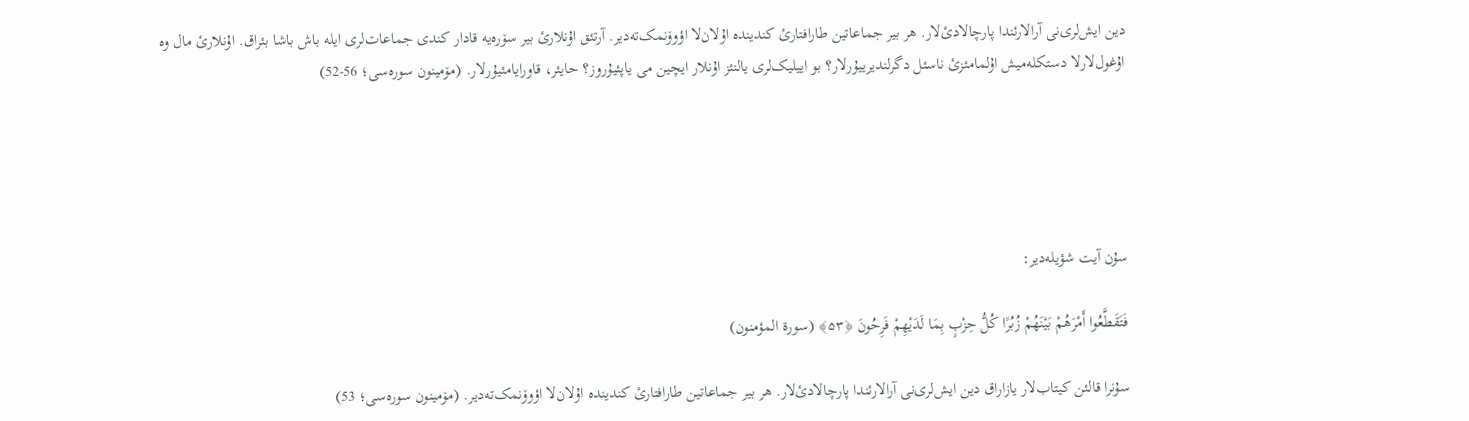دین ایش‌لری‌نی آرالارئندا پارچالادئ‌لار. هر بیر جماعاتین طارافتارئ کندیندە اۇلان‌لا اؤوۆنمک‌تەدیر. آرتئق اۇنلارئ بیر سۆرەیە قادار کندی جماعات‌لری ایلە باش باشا بئراق. اۇنلارئ مال وە اۇغول‌لارلا دستکلەمیش اۇلمامئزئ ناسئل دگرلندیرییۇرلار؟ بو اییلیک‌لری یالنئز اۇنلار ایچین می یاپئیۇروز؟ حایئر، قاورایامئیۇرلار. (مۆمینون سورەسی؛ 56-52)





سۇن آیت شؤیلەدیر:

فَتَقَطَّعُوا أَمْرَهُمْ بَيْنَهُمْ زُبُرًا كُلُّ حِزْبٍ بِمَا لَدَيْهِمْ فَرِحُونَ ﴿۵۳﴾ (سورة المؤمنون)

سۇنرا قالئن کیتاب‌لار یازاراق دین ایش‌لری‌نی آرالارئندا پارچالادئ‌لار. هر بیر جماعاتین طارافتارئ کندیندە اۇلان‌لا اؤوۆنمک‌تەدیر. (مۆمینون سورەسی؛ 53)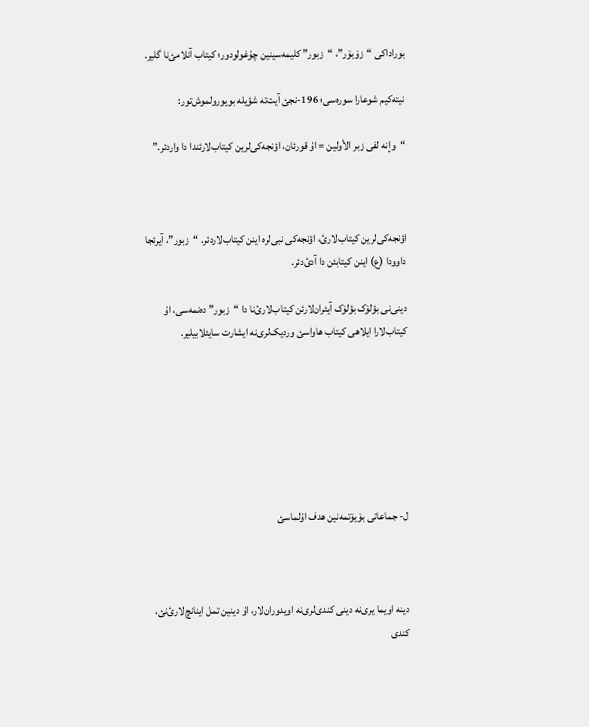بوراداکی “زۆبۆر”، “زبور” کلیمەسینین چۇغولودور؛ کیتاب آنلامئ‌نا گلیر.

نیتەکیم شوعارا سورەسی؛ 196-نجئ آیت‌تە شؤیلە بویورولموش‌تور:

“وإنە لفی زبر الأولین = اۇ قورئان، اؤنجەکی‌لرین کیتاب‌لارئندا دا واردئر.”



اؤنجەکی‌لرین کیتاب‌لارئ، اؤنجەکی نبی‌لرە اینن کیتاب‌لاردئر. “زبور”، آیرئجا داوودا (ع) اینن کیتابئن دا آدئ‌دئر.

دینی‌نی بؤلۆک بؤلۆک آیئران‌لارئن کیتاب‌‌لارئ‌نا دا “زبور” دەنمەسی، اۇ کیتاب‌لارا ایلاهی کیتاب هاواسئ وردیک‌لری‌نە ایشارت سایئلابیلیر.







ل- جماعاتی بۆیۆتمەنین هدف اۇلماسئ



دینە اویما یری‌نە دینی کندی‌لری‌نە اویدوران‌لار، اۇ دینین تمل اینانچ‌لارئ‌نئ، کندی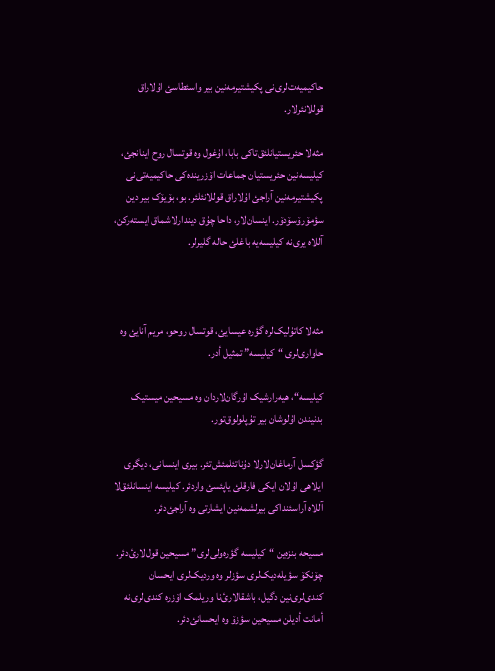حاکیمیەت‌لری‌نی پکیشتیرمەنین بیر واسئطاسئ اۇلاراق قوللانئرلار.

مثەلا حئریستیانلئق‌تاکی بابا، اۇغول وە قوتسال روح اینانجئ، کیلیسەنین حئریستیان جماعات اۆزریندەکی حاکیمیەتی‌نی پکیشتیرمەنین آراجئ اۇلاراق قوللانئلئر. بو، بۆیۆک بیر دین سؤمۆرۆسۆدۆر. اینسان‌لار، داحا چۇق دیندارلاشماق ایستەرکن، آللاە یری‌نە کیلیسەیە باغلئ حالە گلیرلر.



مثەلا کاتۇلیک‌لرە گؤرە عیسایئ، قوتسال روحو، مریم آنایئ وە حاواری‌لری “کیلیسە” تمثیل أدر.

کیلیسە“، هیەرارشیک اۇرگان‌لاردان وە مسیحین میستیک بدنیندن اۇلوشان بیر تۇپلولوق‌تور.

گؤکسل آرماغان‌لارلا دۇناتئلمئش‌تئر. بیری اینسانی، دیگری ایلاهی اۇلان ایکی فارقلئ یاپئسئ واردئر. کیلیسە اینسانلئق‌لا آللاە آراسئنداکی بیرلشمەنین ایشارتی وە آراجئ‌دئر.

مسیحە بنزەین “کیلیسە گؤرەولی‌لری” مسیحین قول‌لارئ‌دئر. چۆنکۆ سؤیلەدیک‌لری سؤزلر وە وردیک‌لری ایحسان کندی‌لری‌نین دگیل، باشقالارئ‌نا وریلمک اۆزرە کندی‌لری‌نە أمانت أدیلن مسیحین سؤزۆ وە ایحسانئ‌دئر.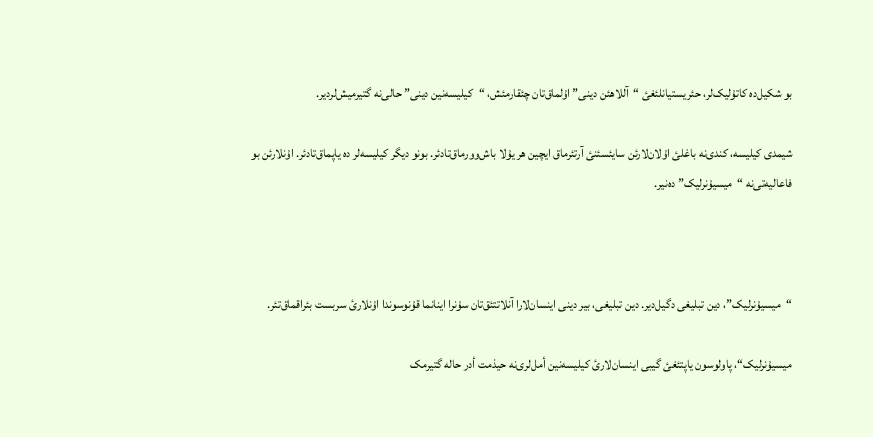بو شکیل‌دە کاتۇلیک‌لر، حئریستیانلئغئ “آللاهئن دینی” اۇلماق‌تان چئقارمئش، “کیلیسەنین دینی” حالی‌نە گتیرمیش‌لردیر.

شیمدی کیلیسە، کندی‌نە باغلئ اۇلان‌لارئن سایئسئنئ آرتئرماق ایچین هر یۇلا باش‌وورماق‌تادئر. بونو دیگر کیلیسەلر دە یاپماق‌تادئر. اۇنلارئن بو فاعالیەتی‌نە “میسیۇنرلیک” دەنیر.



“میسیۇنرلیک”، دین تبلیغی دگیل‌دیر. دین تبلیغی، بیر دینی اینسان‌لارا آنلاتتئق‌تان سۇنرا اینانما قۇنوسوندا اۇنلارئ سربست بئراقماق‌تئر.

میسیۇنرلیک“، پاولوسون یاپتئغئ گیبی اینسان‌لارئ کیلیسەنین أمل‌لری‌نە حیذمت أدر حالە گتیرمک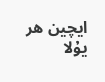ایچین هر یۇلا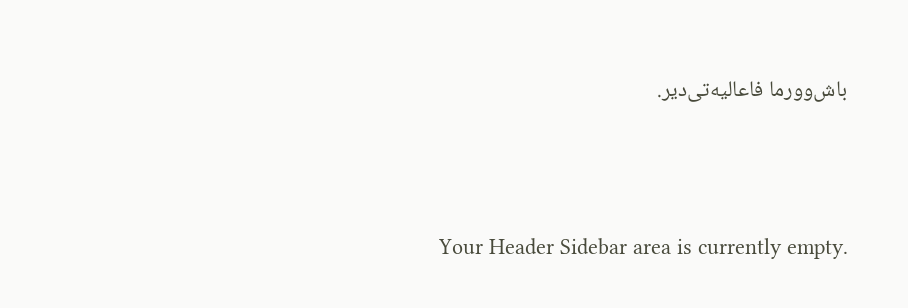باش‌وورما فاعالیەتی‌دیر.



Your Header Sidebar area is currently empty.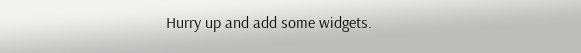Hurry up and add some widgets.